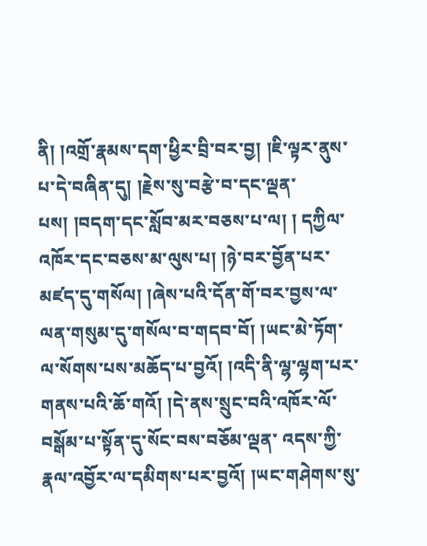ནི། །འགྲོ་རྣམས་དག་ཕྱིར་བྲི་བར་བྱ། །ཇི་ལྟར་ནུས་པ་དེ་བཞིན་དུ། །རྗེས་སུ་བརྩེ་བ་དང་ལྡན་པས། །བདག་དང་སློབ་མར་བཅས་པ་ལ། ། དཀྱིལ་འཁོར་དང་བཅས་མ་ལུས་པ། །ཉེ་བར་བྱོན་པར་མཛད་དུ་གསོལ། །ཞེས་པའི་དོན་གོ་བར་བྱས་ལ་ལན་གསུམ་དུ་གསོལ་བ་གདབ་བོ། །ཡང་མེ་ཏོག་ལ་སོགས་པས་མཆོད་པ་བྱའོ། །འདི་ནི་ལྷ་ལྷག་པར་གནས་པའི་ཆོ་གའོ། །དེ་ནས་སྲུང་བའི་འཁོར་ལོ་བསྒོམ་པ་སྟོན་དུ་སོང་བས་བཅོམ་ལྡན་ འདས་ཀྱི་རྣལ་འབྱོར་ལ་དམིགས་པར་བྱའོ། །ཡང་གཤེགས་སུ་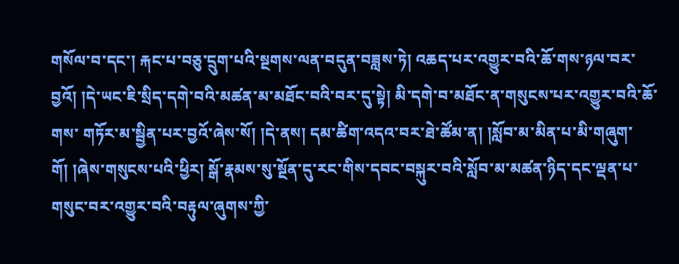གསོལ་བ་དང་། རྐང་པ་བཅུ་དྲུག་པའི་སྔགས་ལན་བདུན་བཟླས་ཏེ། འཆད་པར་འགྱུར་བའི་ཆོ་གས་ཉལ་བར་བྱའོ། །དེ་ཡང་ཇི་སྲིད་དགེ་བའི་མཚན་མ་མཐོང་བའི་བར་དུ་སྟེ། མི་དགེ་བ་མཐོང་ན་གསུངས་པར་འགྱུར་བའི་ཆོ་གས་ གཏོར་མ་སྦྱིན་པར་བྱའོ་ཞེས་སོ། །དེ་ནས། དམ་ཚིག་འདའ་བར་ཐེ་ཚོམ་ན། །སློབ་མ་མིན་པ་མི་གཞུག་གོ། །ཞེས་གསུངས་པའི་ཕྱིར། སྒོ་རྣམས་སུ་སྔོན་དུ་རང་གིས་དབང་བསྐུར་བའི་སློབ་མ་མཚན་ཉིད་དང་ལྡན་པ་གསུང་བར་འགྱུར་བའི་བརྟུལ་ཞུགས་ཀྱི་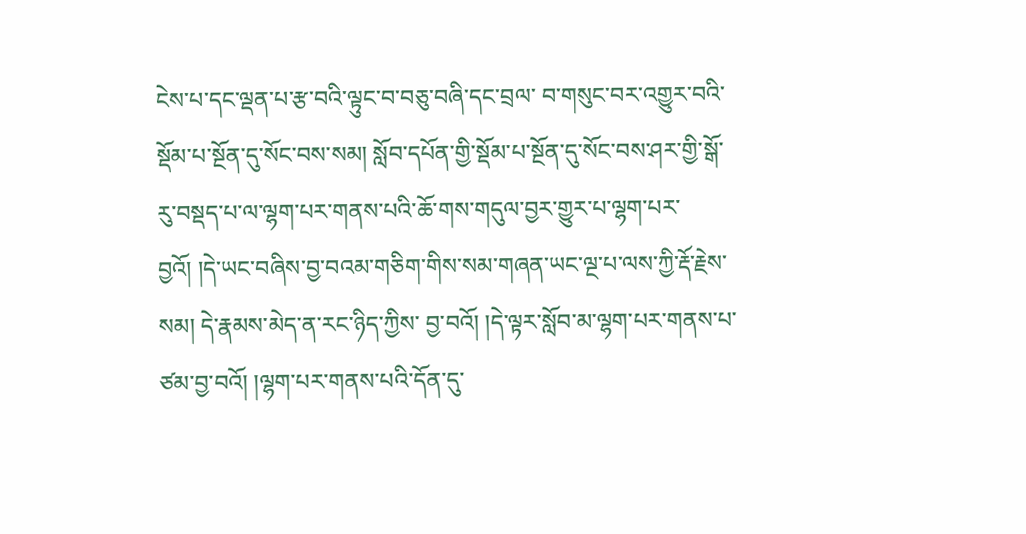ངེས་པ་དང་ལྡན་པ་རྩ་བའི་ལྟུང་བ་བཅུ་བཞི་དང་བྲལ་ བ་གསུང་བར་འགྱུར་བའི་སྡོམ་པ་སྔོན་དུ་སོང་བས་སམ། སློབ་དཔོན་གྱི་སྡོམ་པ་སྔོན་དུ་སོང་བས་ཤར་གྱི་སྒོ་རུ་བསྡད་པ་ལ་ལྷག་པར་གནས་པའི་ཆོ་གས་གདུལ་བྱར་གྱུར་པ་ལྷག་པར་བྱའོ། །དེ་ཡང་བཞིས་བྱ་བའམ་གཅིག་གིས་སམ་གཞན་ཡང་ལྔ་པ་ལས་ཀྱི་རྡོ་རྗེས་སམ། དེ་རྣམས་མེད་ན་རང་ཉིད་ཀྱིས་ བྱ་བའོ། །དེ་ལྟར་སློབ་མ་ལྷག་པར་གནས་པ་ཙམ་བྱ་བའོ། །ལྷག་པར་གནས་པའི་དོན་དུ་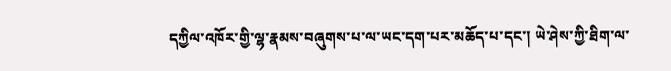དཀྱིལ་འཁོར་གྱི་ལྷ་རྣམས་བཞུགས་པ་ལ་ཡང་དག་པར་མཆོད་པ་དང་། ཡེ་ཤེས་ཀྱི་ཐིག་ལ་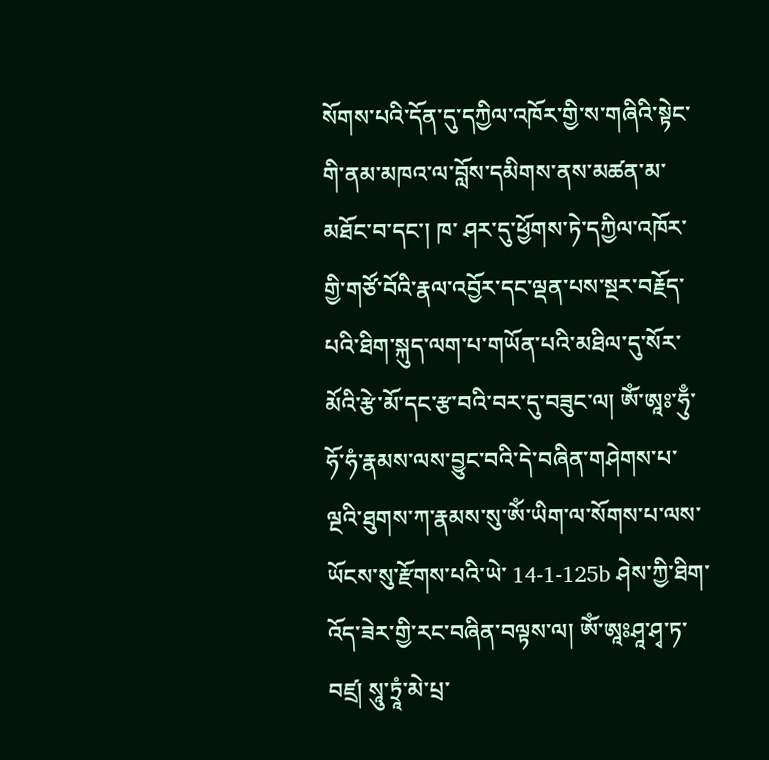སོགས་པའི་དོན་དུ་དཀྱིལ་འཁོར་གྱི་ས་གཞིའི་སྟེང་གི་ནམ་མཁའ་ལ་བློས་དམིགས་ནས་མཚན་མ་མཐོང་བ་དང་། ཁ་ ཤར་དུ་ཕྱོགས་ཏེ་དཀྱིལ་འཁོར་གྱི་གཙོ་བོའི་རྣལ་འབྱོར་དང་ལྡན་པས་སྔར་བརྗོད་པའི་ཐིག་སྐུད་ལག་པ་གཡོན་པའི་མཐིལ་དུ་སོར་མོའི་རྩེ་མོ་དང་རྩ་བའི་བར་དུ་བཟུང་ལ། ཨོཾ་ཨཱཿ་ཧུྃ་ཧོ་ཧཾ་རྣམས་ལས་བྱུང་བའི་དེ་བཞིན་གཤེགས་པ་ལྔའི་ཐུགས་ཀ་རྣམས་སུ་ཨོཾ་ཡིག་ལ་སོགས་པ་ལས་ཡོངས་སུ་རྫོགས་པའི་ཡེ་ 14-1-125b ཤེས་ཀྱི་ཐིག་འོད་ཟེར་གྱི་རང་བཞིན་བལྟས་ལ། ཨོཾ་ཨཱཿཤཱ་ཤྭ་ཏ་བཛྲ། སཱུ་ཏྲཱཾ་མེ་པྲ་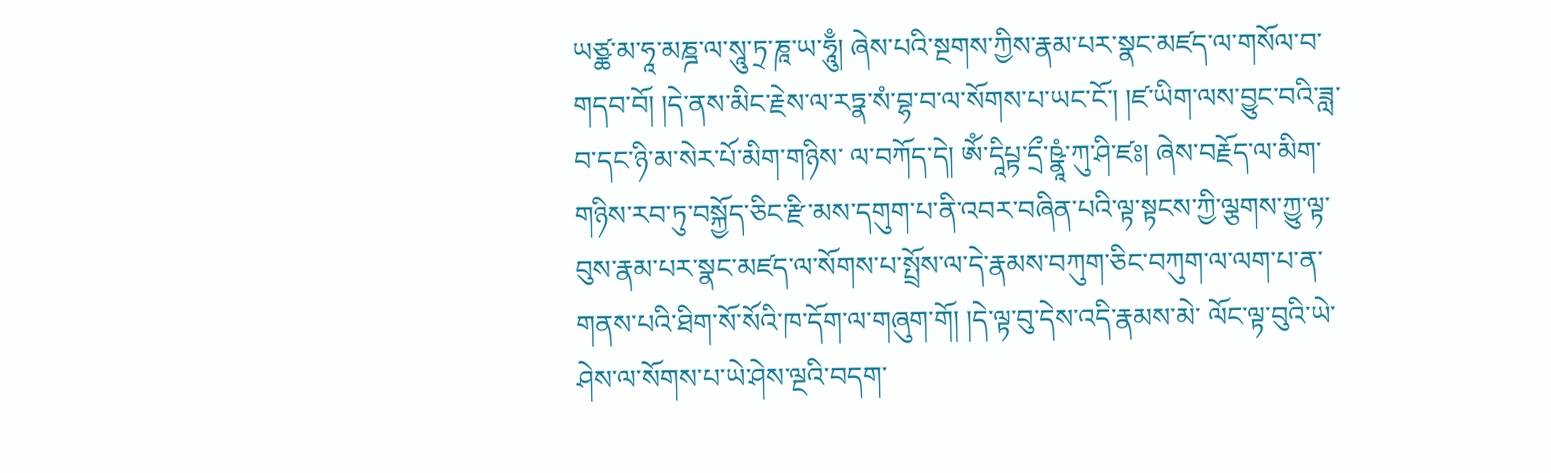ཡཙྪ་མ་ཧཱ་མཎྜ་ལ་སཱུ་ཏྲ་ཎཱ་ཡ་ཧཱུྃ། ཞེས་པའི་སྔགས་ཀྱིས་རྣམ་པར་སྣང་མཛད་ལ་གསོལ་བ་གདབ་བོ། །དེ་ནས་མིང་རྗེས་ལ་རཏྣ་སཾ་བྷ་བ་ལ་སོགས་པ་ཡང་ངོ་། །ཛ་ཡིག་ལས་བྱུང་བའི་ཟླ་བ་དང་ཉི་མ་སེར་པོ་མིག་གཉིས་ ལ་བཀོད་དེ། ཨོཾ་དཱིཔྟ་དྲྀ་ཥྣཱཾ་ཀུ་ཤི་ཛཿ། ཞེས་བརྗོད་ལ་མིག་གཉིས་རབ་ཏུ་བསྐྱོད་ཅིང་རྫི་མས་དགུག་པ་ནི་འབར་བཞིན་པའི་ལྟ་སྟངས་ཀྱི་ལྕགས་ཀྱུ་ལྟ་བུས་རྣམ་པར་སྣང་མཛད་ལ་སོགས་པ་སྤྲོས་ལ་དེ་རྣམས་བཀུག་ཅིང་བཀུག་ལ་ལག་པ་ན་གནས་པའི་ཐིག་སོ་སོའི་ཁ་དོག་ལ་གཞུག་གོ། །དེ་ལྟ་བུ་དེས་འདི་རྣམས་མེ་ ལོང་ལྟ་བུའི་ཡེ་ཤེས་ལ་སོགས་པ་ཡེ་ཤེས་ལྔའི་བདག་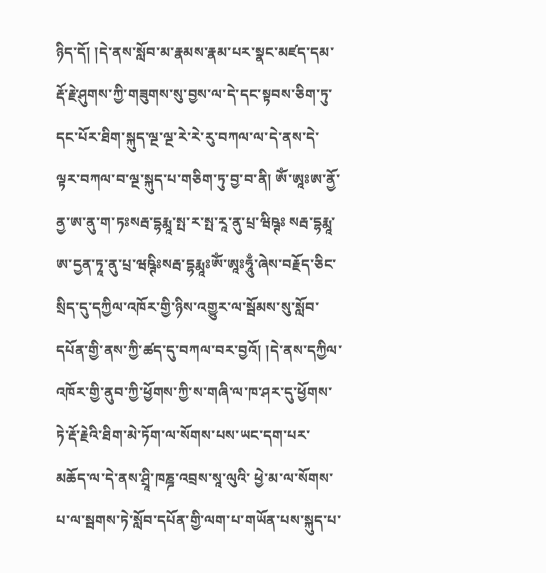ཉིད་དོ། །དེ་ནས་སློབ་མ་རྣམས་རྣམ་པར་སྣང་མཛད་དམ་རྡོ་རྗེ་ཤུགས་ཀྱི་གཟུགས་སུ་བྱས་ལ་དེ་དང་སྟབས་ཅིག་ཏུ་དང་པོར་ཐིག་སྐུད་ལྔ་ལྔ་རེ་རེ་རུ་བཀལ་ལ་དེ་ནས་དེ་ལྟར་བཀལ་བ་ལྔ་སྐུད་པ་གཅིག་ཏུ་བྱ་བ་ནི། ཨོཾ་ཨཱཿཨ་ནྱོ་ནྱ་ཨ་ནུ་ག་ཏཿསརྦ་དྷརྨཱ་སྤ་ར་སྤ་རཱ་ནུ་པྲ་ཝིཥྚཿ སརྦ་དྷརྨཱ་ཨ་དྱན་ཏཱ་ནུ་པྲ་ཝཥྚིཿསརྦ་དྷརྨཱཿཨོཾ་ཨཱཿཧཱུྃ་ཞེས་བརྗོད་ཅིང་སྲིད་དུ་དཀྱིལ་འཁོར་གྱི་ཉིས་འགྱུར་ལ་སྦོམས་སུ་སློབ་དཔོན་གྱི་ནས་ཀྱི་ཚད་དུ་བཀལ་བར་བྱའོ། །དེ་ནས་དཀྱིལ་འཁོར་གྱི་ནུབ་ཀྱི་ཕྱོགས་ཀྱི་ས་གཞི་ལ་ཁ་ཤར་དུ་ཕྱོགས་ཏེ་རྡོ་རྗེའི་ཐིག་མེ་ཏོག་ལ་སོགས་པས་ཡང་དག་པར་མཆོད་ལ་དེ་ནས་ཤྲཱི་ཁཎྜ་འབྲས་སཱ་ལུའི་ ཕྱེ་མ་ལ་སོགས་པ་ལ་སྦགས་ཏེ་སློབ་དཔོན་གྱི་ལག་པ་གཡོན་པས་སྐུད་པ་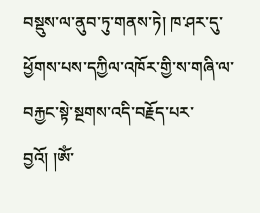བསྡུས་ལ་ནུབ་ཏུ་གནས་ཏེ། ཁ་ཤར་དུ་ཕྱོགས་པས་དཀྱིལ་འཁོར་གྱི་ས་གཞི་ལ་བརྐྱང་སྟེ་སྔགས་འདི་བརྗོད་པར་བྱའོ། །ཨོཾ་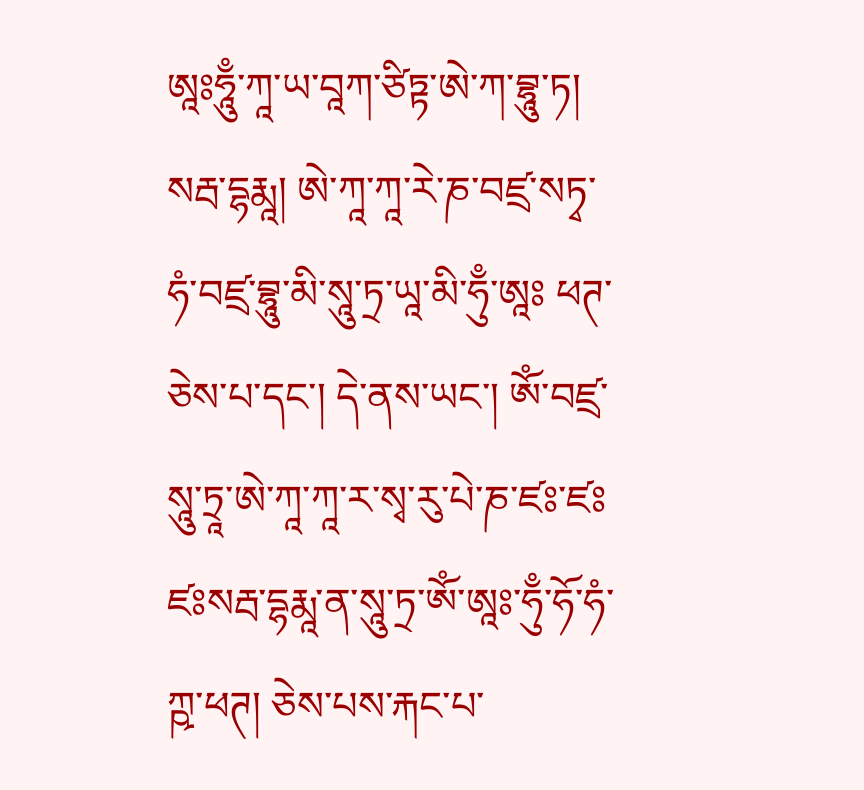ཨཱཿཧཱུྃ་ཀཱ་ཡ་བཱཀ་ཙིཏྟ་ཨེ་ཀ་བྷཱུ་ཏ། སརྦ་དྷརྨཱ། ཨེ་ཀཱ་ཀཱ་རེ་ཎ་བཛྲ་སཏྭ་ཧཾ་བཛྲ་བྷཱུ་མི་སཱུ་ཏྲ་ཡཱ་མི་ཧུྃ་ཨཱཿ ཕཊ་ཅེས་པ་དང་། དེ་ནས་ཡང་། ཨོཾ་བཛྲ་སཱུ་ཏྲཱ་ཨེ་ཀཱ་ཀཱ་ར་སྭ་རུ་པེ་ཎ་ཛཿ་ཛཿཛཿསརྦ་དྷརྨཱ་ན་སཱུ་ཏྲ་ཨོཾ་ཨཱཿ་ཧུྃ་ཧོ་ཧཾ་ཀྵ་ཕཊ། ཅེས་པས་རྐང་པ་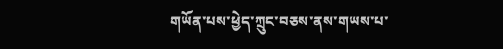གཡོན་པས་ཕྱེད་ཀྲུང་བཅས་ནས་གཡས་པ་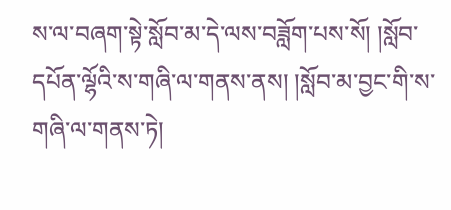ས་ལ་བཞག་སྟེ་སློབ་མ་དེ་ལས་བཟློག་པས་སོ། །སློབ་དཔོན་ལྷོའི་ས་གཞི་ལ་གནས་ནས། །སློབ་མ་བྱང་གི་ས་ གཞི་ལ་གནས་ཏེ།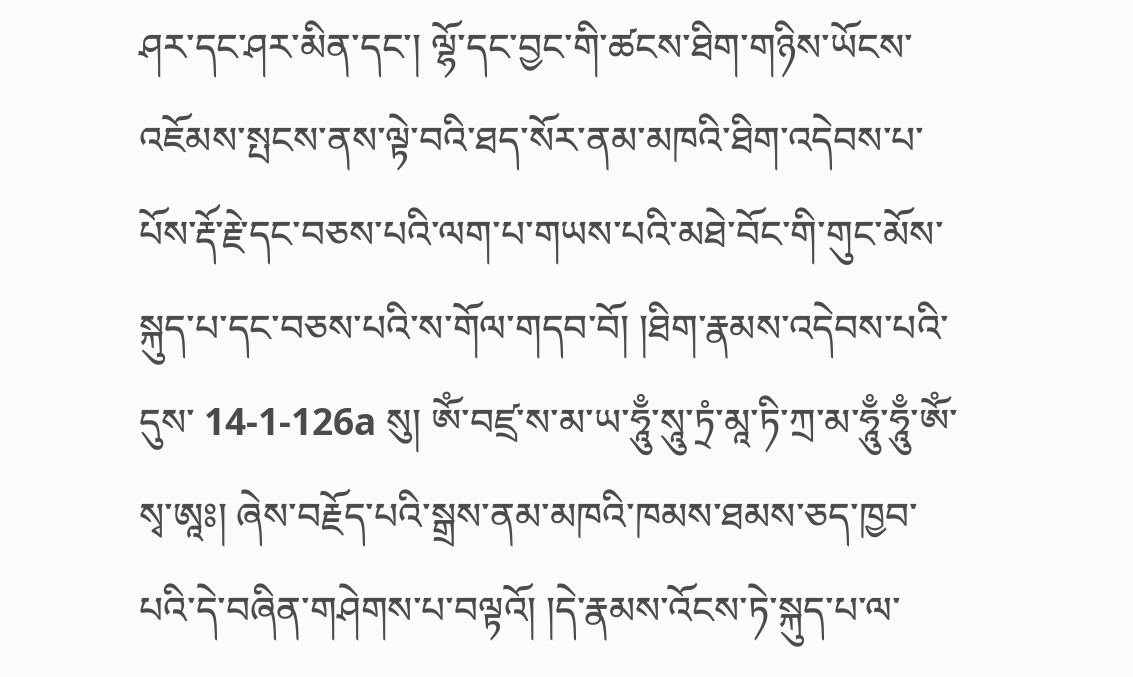ཤར་དང་ཤར་མིན་དང་། ལྷོ་དང་བྱང་གི་ཚངས་ཐིག་གཉིས་ཡོངས་འཇོམས་སྤངས་ནས་ལྟེ་བའི་ཐད་སོར་ནམ་མཁའི་ཐིག་འདེབས་པ་པོས་རྡོ་རྗེ་དང་བཅས་པའི་ལག་པ་གཡས་པའི་མཐེ་བོང་གི་གུང་མོས་སྐུད་པ་དང་བཅས་པའི་ས་གོལ་གདབ་བོ། །ཐིག་རྣམས་འདེབས་པའི་དུས་ 14-1-126a སུ། ཨོཾ་བཛྲ་ས་མ་ཡ་ཧཱུྃ་སཱུ་ཏྲཾ་མཱ་ཏི་ཀྲ་མ་ཧཱུྃ་ཧཱུྃ་ཨོཾ་སྭ་ཨཱཿ། ཞེས་བརྗོད་པའི་སྒྲས་ནམ་མཁའི་ཁམས་ཐམས་ཅད་ཁྱབ་པའི་དེ་བཞིན་གཤེགས་པ་བལྟའོ། །དེ་རྣམས་འོངས་ཏེ་སྐུད་པ་ལ་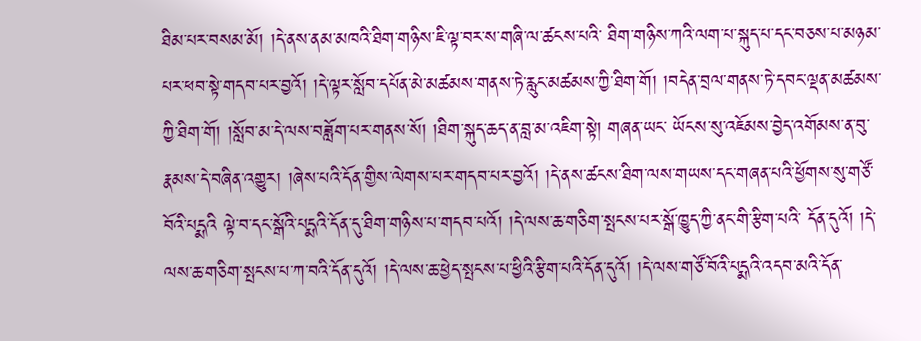ཐིམ་པར་བསམ་མོ། །དེ་ནས་ནམ་མཁའི་ཐིག་གཉིས་ཇི་ལྟ་བར་ས་གཞི་ལ་ཚངས་པའི་ ཐིག་གཉིས་ཀའི་ལག་པ་སྐུད་པ་དང་བཅས་པ་མཉམ་པར་ཕབ་སྟེ་གདབ་པར་བྱའོ། །དེ་ལྟར་སློབ་དཔོན་མེ་མཚམས་གནས་ཏེ་རླུང་མཚམས་ཀྱི་ཐིག་གོ། །བདེན་བྲལ་གནས་ཏེ་དབང་ལྡན་མཚམས་ཀྱི་ཐིག་གོ། །སློབ་མ་དེ་ལས་བཟློག་པར་གནས་སོ། །ཐིག་སྐུད་ཆད་ན་བླ་མ་འཇིག་སྟེ། གཞན་ཡང་ ཡོངས་སུ་འཇོམས་བྱེད་འགོམས་ན་བུ་རྣམས་དེ་བཞིན་འགྱུར། །ཞེས་པའི་དོན་གྱིས་ལེགས་པར་གདབ་པར་བྱའོ། །དེ་ནས་ཚངས་ཐིག་ལས་གཡས་དང་གཞན་པའི་ཕྱོགས་སུ་གཙོ་བོའི་པདྨའི ལྟེ་བ་དང་སྒོའི་པདྨའི་དོན་དུ་ཐིག་གཉིས་པ་གདབ་པའོ། །དེ་ལས་ཆ་གཅིག་སྤངས་པར་སྒོ་ཁྱུད་ཀྱི་ནང་གི་རྩིག་པའི་ དོན་དུའོ། །དེ་ལས་ཆ་གཅིག་སྤངས་པ་ཀ་བའི་དོན་དུའོ། །དེ་ལས་ཆ་ཕྱེད་སྤངས་པ་ཕྱིའི་རྩིག་པའི་དོན་དུའོ། །དེ་ལས་གཙོ་བོའི་པདྨའི་འདབ་མའི་དོན་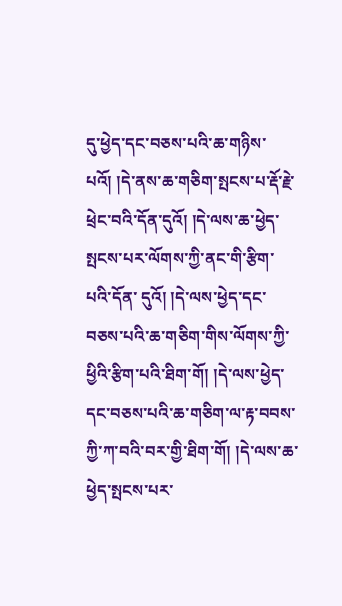དུ་ཕྱེད་དང་བཅས་པའི་ཆ་གཉིས་པའོ། །དེ་ནས་ཆ་གཅིག་སྤངས་པ་རྡོ་རྗེ་ཕྲེང་བའི་དོན་དུའོ། །དེ་ལས་ཆ་ཕྱེད་སྤངས་པར་ལོགས་ཀྱི་ནང་གི་རྩིག་པའི་དོན་ དུའོ། །དེ་ལས་ཕྱེད་དང་བཅས་པའི་ཆ་གཅིག་གིས་ལོགས་ཀྱི་ཕྱིའི་རྩིག་པའི་ཐིག་གོ། །དེ་ལས་ཕྱེད་དང་བཅས་པའི་ཆ་གཅིག་ལ་རྟ་བབས་ཀྱི་ཀ་བའི་བར་གྱི་ཐིག་གོ། །དེ་ལས་ཆ་ཕྱེད་སྤངས་པར་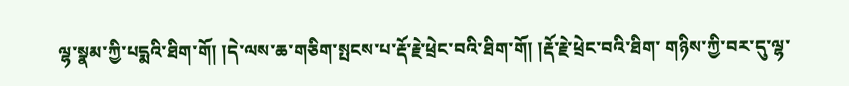ལྷ་སྣམ་ཀྱི་པདྨའི་ཐིག་གོ། །དེ་ལས་ཆ་གཅིག་སྤངས་པ་རྡོ་རྗེ་ཕྲེང་བའི་ཐིག་གོ། །རྡོ་རྗེ་ཕྲེང་བའི་ཐིག་ གཉིས་ཀྱི་བར་དུ་ལྷ་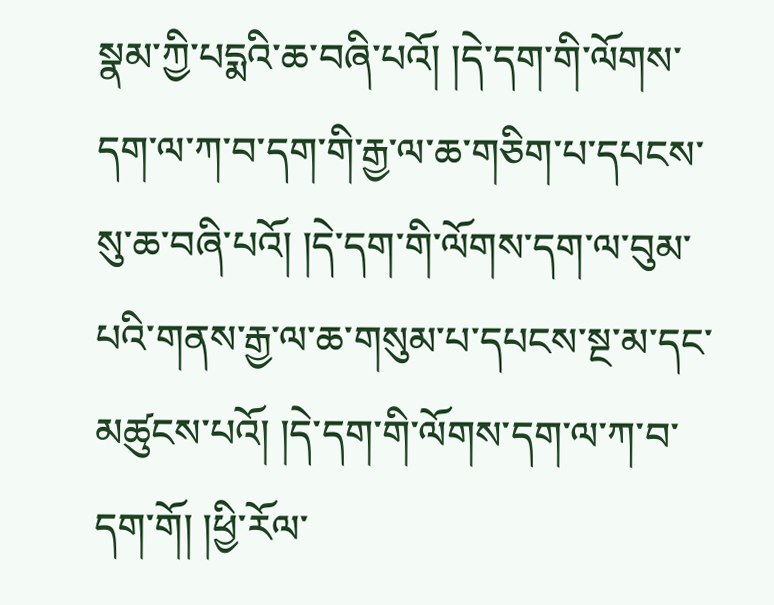སྣམ་ཀྱི་པདྨའི་ཆ་བཞི་པའོ། །དེ་དག་གི་ལོགས་དག་ལ་ཀ་བ་དག་གི་རྒྱ་ལ་ཆ་གཅིག་པ་དཔངས་སུ་ཆ་བཞི་པའོ། །དེ་དག་གི་ལོགས་དག་ལ་བུམ་པའི་གནས་རྒྱ་ལ་ཆ་གསུམ་པ་དཔངས་སྔ་མ་དང་མཚུངས་པའོ། །དེ་དག་གི་ལོགས་དག་ལ་ཀ་བ་དག་གོ། །ཕྱི་རོལ་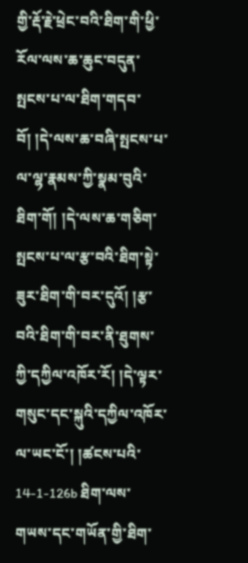གྱི་རྡོ་རྗེ་ཕྲེང་བའི་ཐིག་གི་ཕྱི་ རོལ་ལས་ཆ་ཆུང་བདུན་སྤངས་པ་ལ་ཐིག་གདབ་བོ། །དེ་ལས་ཆ་བཞི་སྤངས་པ་ལ་ལྷ་རྣམས་ཀྱི་སྣམ་བུའི་ཐིག་གོ། །དེ་ལས་ཆ་གཅིག་སྤངས་པ་ལ་རྩ་བའི་ཐིག་སྟེ་ཟུར་ཐིག་གི་བར་དུའོ། །རྩ་བའི་ཐིག་གི་བར་ནི་ཐུགས་ཀྱི་དཀྱིལ་འཁོར་རོ། །དེ་ལྟར་གསུང་དང་སྐུའི་དཀྱིལ་འཁོར་ལ་ཡང་ངོ་། །ཚངས་པའི་ 14-1-126b ཐིག་ལས་གཡས་དང་གཡོན་གྱི་ཐིག་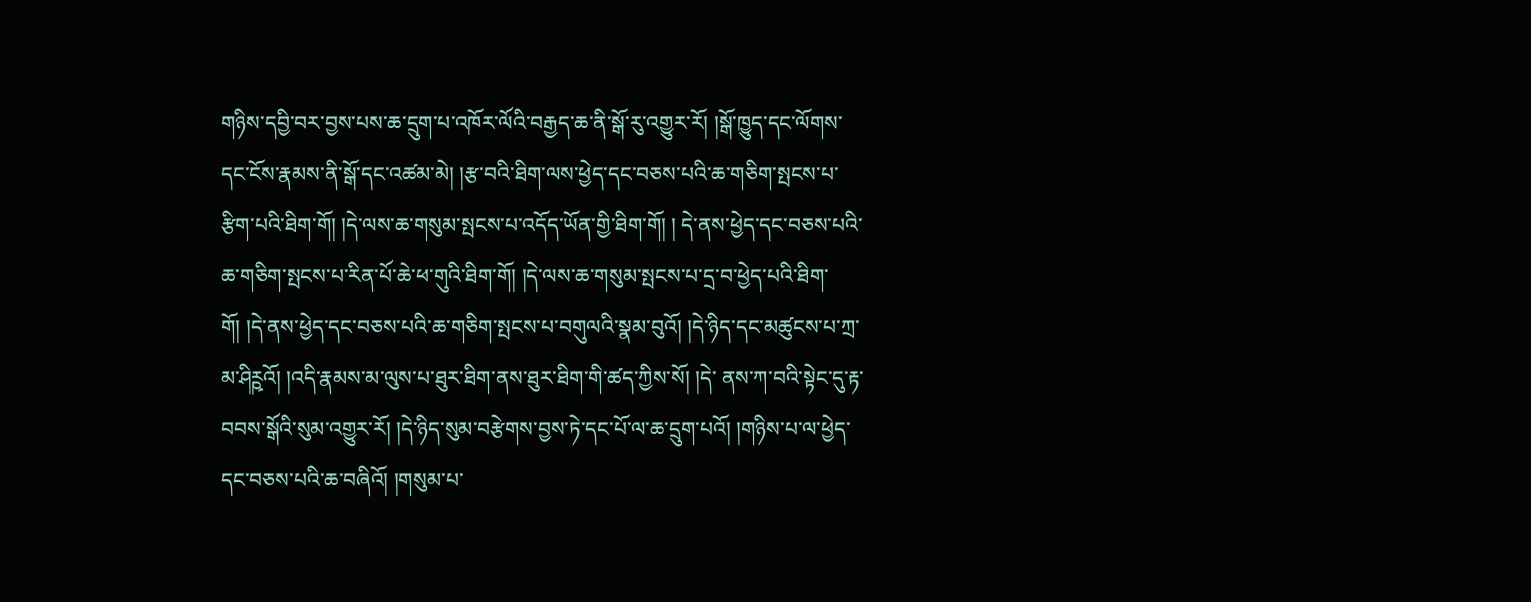གཉིས་དབྱི་བར་བྱས་པས་ཆ་དྲུག་པ་འཁོར་ལོའི་བརྒྱད་ཆ་ནི་སྒོ་རུ་འགྱུར་རོ། །སྒོ་ཁྱུད་དང་ལོགས་དང་ངོས་རྣམས་ནི་སྒོ་དང་འཚམ་མེ། །རྩ་བའི་ཐིག་ལས་ཕྱེད་དང་བཅས་པའི་ཆ་གཅིག་སྤངས་པ་རྩིག་པའི་ཐིག་གོ། །དེ་ལས་ཆ་གསུམ་སྤངས་པ་འདོད་ཡོན་གྱི་ཐིག་གོ། ། དེ་ནས་ཕྱེད་དང་བཅས་པའི་ཆ་གཅིག་སྤངས་པ་རིན་པོ་ཆེ་ཕ་གུའི་ཐིག་གོ། །དེ་ལས་ཆ་གསུམ་སྤངས་པ་དྲ་བ་ཕྱེད་པའི་ཐིག་གོ། །དེ་ནས་ཕྱེད་དང་བཅས་པའི་ཆ་གཅིག་སྤངས་པ་བགུལའི་སྣམ་བུའོ། །དེ་ཉིད་དང་མཚུངས་པ་ཀྲ་མ་ཤིཪྵའོ། །འདི་རྣམས་མ་ལུས་པ་ཐུར་ཐིག་ནས་ཐུར་ཐིག་གི་ཚད་ཀྱིས་སོ། །དེ་ ནས་ཀ་བའི་སྟེང་དུ་རྟ་བབས་སྒོའི་སུམ་འགྱུར་རོ། །དེ་ཉིད་སུམ་བརྩེགས་བྱས་ཏེ་དང་པོ་ལ་ཆ་དྲུག་པའོ། །གཉིས་པ་ལ་ཕྱེད་དང་བཅས་པའི་ཆ་བཞིའོ། །གསུམ་པ་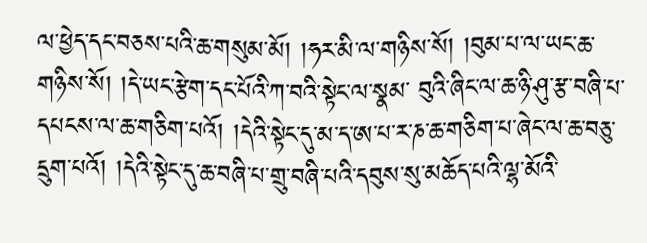ལ་ཕྱེད་དང་བཅས་པའི་ཆ་གསུམ་མོ། །ཧར་མི་ལ་གཉིས་སོ། །བུམ་པ་ལ་ཡང་ཆ་གཉིས་སོ། །དེ་ཡང་རྩེག་དང་པོའི་ཀ་བའི་སྟེང་ལ་སྣམ་ བུའི་ཞིང་ལ་ཆ་ཉི་ཤུ་རྩ་བཞི་པ་དཔངས་ལ་ཆ་གཅིག་པའོ། །དེའི་སྟེང་དུ་མ་ད་ཨ་པ་ར་ཎ་ཆ་གཅིག་པ་ཞེང་ལ་ཆ་བཅུ་དྲུག་པའོ། །དེའི་སྟེང་དུ་ཆ་བཞི་པ་གྲུ་བཞི་པའི་དབུས་སུ་མཆོད་པའི་ལྷ་མོའི་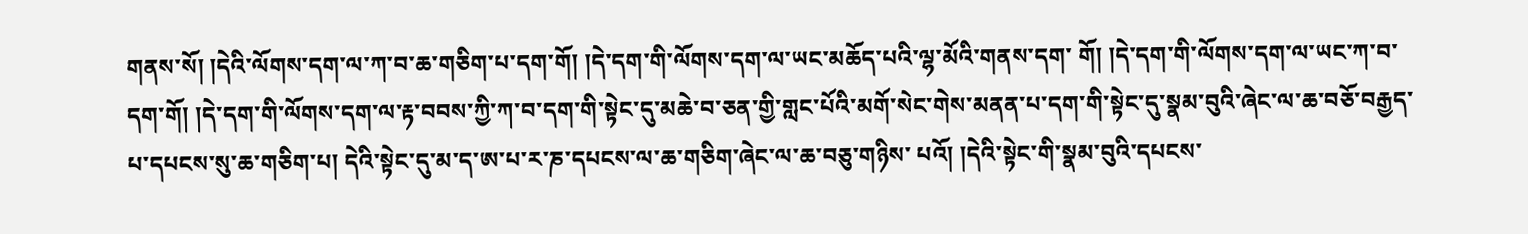གནས་སོ། །དེའི་ལོགས་དག་ལ་ཀ་བ་ཆ་གཅིག་པ་དག་གོ། །དེ་དག་གི་ལོགས་དག་ལ་ཡང་མཆོད་པའི་ལྷ་མོའི་གནས་དག་ གོ། །དེ་དག་གི་ལོགས་དག་ལ་ཡང་ཀ་བ་དག་གོ། །དེ་དག་གི་ལོགས་དག་ལ་རྟ་བབས་ཀྱི་ཀ་བ་དག་གི་སྟེང་དུ་མཆེ་བ་ཅན་གྱི་གླང་པོའི་མགོ་སེང་གེས་མནན་པ་དག་གི་སྟེང་དུ་སྣམ་བུའི་ཞེང་ལ་ཆ་བཅོ་བརྒྱད་པ་དཔངས་སུ་ཆ་གཅིག་པ། དེའི་སྟེང་དུ་མ་ད་ཨ་པ་ར་ཎ་དཔངས་ལ་ཆ་གཅིག་ཞེང་ལ་ཆ་བཅུ་གཉིས་ པའོ། །དེའི་སྟེང་གི་སྣམ་བུའི་དཔངས་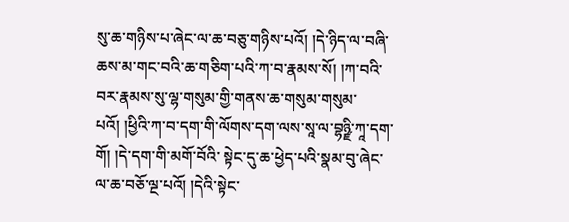སུ་ཆ་གཉིས་པ་ཞེང་ལ་ཆ་བཅུ་གཉིས་པའོ། །དེ་ཉིད་ལ་བཞི་ཆས་མ་གང་བའི་ཆ་གཅིག་པའི་ཀ་བ་རྣམས་སོ། །ཀ་བའི་བར་རྣམས་སུ་ལྷ་གསུམ་གྱི་གནས་ཆ་གསུམ་གསུམ་པའོ། །ཕྱིའི་ཀ་བ་དག་གི་ལོགས་དག་ལས་སཱ་ལ་བྷཉྫི་ཀཱ་དག་གོ། །དེ་དག་གི་མགོ་བོའི་ སྟེང་དུ་ཆ་ཕྱེད་པའི་སྣམ་བུ་ཞེང་ལ་ཆ་བཅོ་ལྔ་པའོ། །དེའི་སྟེང་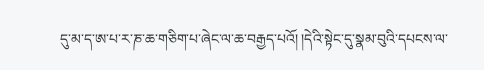དུ་མ་ད་ཨ་པ་ར་ཎ་ཆ་གཅིག་པ་ཞེང་ལ་ཆ་བརྒྱད་པའོ། །དེའི་སྟེང་དུ་སྣམ་བུའི་དཔངས་ལ་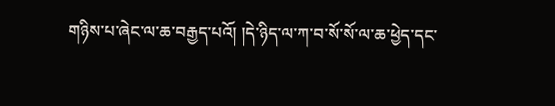གཉིས་པ་ཞེང་ལ་ཆ་བརྒྱད་པའོ། །དེ་ཉིད་ལ་ཀ་བ་སོ་སོ་ལ་ཆ་ཕྱེད་དང་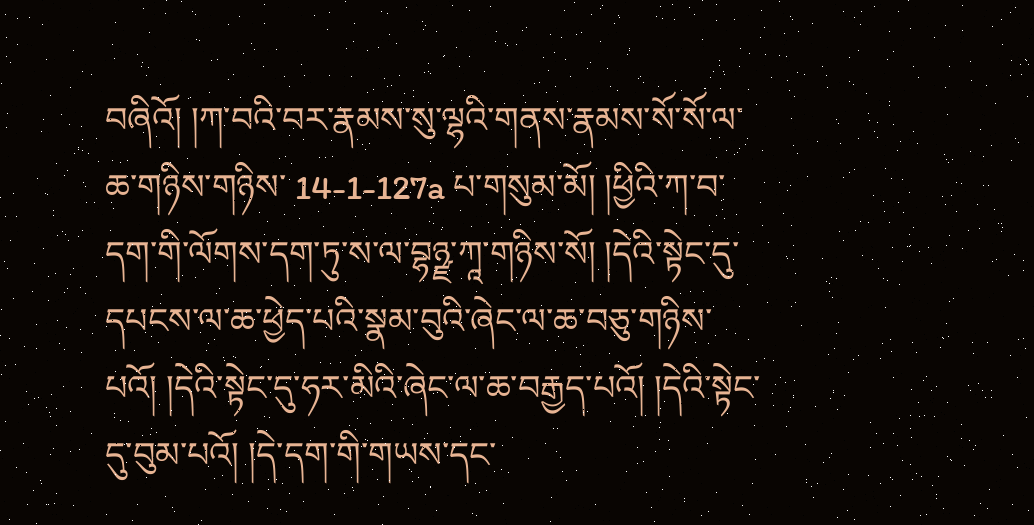བཞིའོ། །ཀ་བའི་བར་རྣམས་སུ་ལྷའི་གནས་རྣམས་སོ་སོ་ལ་ཆ་གཉིས་གཉིས་ 14-1-127a པ་གསུམ་མོ། །ཕྱིའི་ཀ་བ་དག་གི་ལོགས་དག་ཏུ་ས་ལ་བྷཉྫ་ཀཱ་གཉིས་སོ། །དེའི་སྟེང་དུ་དཔངས་ལ་ཆ་ཕྱེད་པའི་སྣམ་བུའི་ཞེང་ལ་ཆ་བཅུ་གཉིས་པའོ། །དེའི་སྟེང་དུ་ཧར་མིའི་ཞེང་ལ་ཆ་བརྒྱད་པའོ། །དེའི་སྟེང་དུ་བུམ་པའོ། །དེ་དག་གི་གཡས་དང་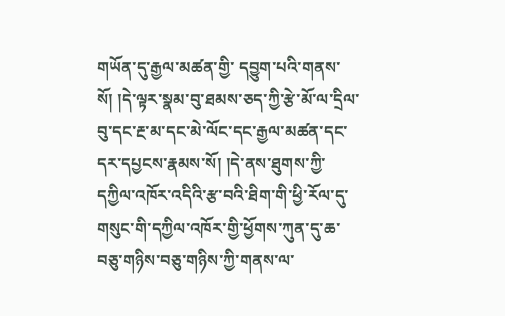གཡོན་དུ་རྒྱལ་མཚན་གྱི་ དབྱུག་པའི་གནས་སོ། །དེ་ལྟར་སྣམ་བུ་ཐམས་ཅད་ཀྱི་རྩེ་མོ་ལ་དྲིལ་བུ་དང་རྔ་མ་དང་མེ་ལོང་དང་རྒྱལ་མཚན་དང་དར་དཔྱངས་རྣམས་སོ། །དེ་ནས་ཐུགས་ཀྱི་དཀྱིལ་འཁོར་འདིའི་རྩ་བའི་ཐིག་གི་ཕྱི་རོལ་དུ་གསུང་གི་དཀྱིལ་འཁོར་གྱི་ཕྱོགས་ཀུན་དུ་ཆ་བཅུ་གཉིས་བཅུ་གཉིས་ཀྱི་གནས་ལ་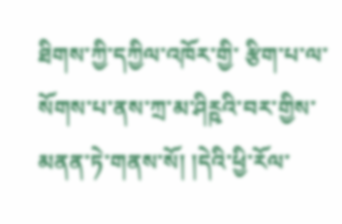ཐིགས་ཀྱི་དཀྱིལ་འཁོར་གྱི་ རྩིག་པ་ལ་སོགས་པ་ནས་ཀྲ་མ་ཤིཪྵའི་བར་གྱིས་མནན་ཏེ་གནས་སོ། །དེའི་ཕྱི་རོལ་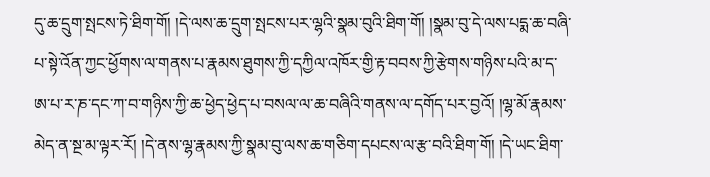དུ་ཆ་དྲུག་སྤངས་ཏེ་ཐིག་གོ། །དེ་ལས་ཆ་དྲུག་སྤངས་པར་ལྷའི་སྣམ་བུའི་ཐིག་གོ། །སྣམ་བུ་དེ་ལས་པདྨ་ཆ་བཞི་པ་སྟེ་འོན་ཀྱང་ཕྱོགས་ལ་གནས་པ་རྣམས་ཐུགས་ཀྱི་དཀྱིལ་འཁོར་གྱི་རྟ་བབས་ཀྱི་རྩེགས་གཉིས་པའི་མ་ད་ ཨ་པ་ར་ཎ་དང་ཀ་བ་གཉིས་ཀྱི་ཆ་ཕྱེད་ཕྱེད་པ་བསལ་ལ་ཆ་བཞིའི་གནས་ལ་དགོད་པར་བྱའོ། །ལྷ་མོ་རྣམས་མེད་ན་སྔ་མ་ལྟར་རོ། །དེ་ནས་ལྷ་རྣམས་ཀྱི་སྣམ་བུ་ལས་ཆ་གཅིག་དཔངས་ལ་རྩ་བའི་ཐིག་གོ། །དེ་ཡང་ཐིག་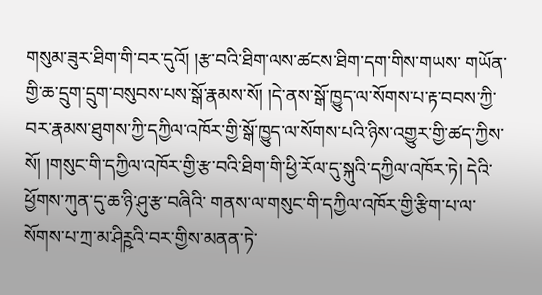གསུམ་ཟུར་ཐིག་གི་བར་དུའོ། །རྩ་བའི་ཐིག་ལས་ཚངས་ཐིག་དག་གིས་གཡས་ གཡོན་གྱི་ཆ་དྲུག་དྲུག་བསུབས་པས་སྒོ་རྣམས་སོ། །དེ་ནས་སྒོ་ཁྱུད་ལ་སོགས་པ་རྟ་བབས་ཀྱི་བར་རྣམས་ཐུགས་ཀྱི་དཀྱིལ་འཁོར་གྱི་སྒོ་ཁྱུད་ལ་སོགས་པའི་ཉིས་འགྱུར་གྱི་ཚད་ཀྱིས་སོ། །གསུང་གི་དཀྱིལ་འཁོར་གྱི་རྩ་བའི་ཐིག་གི་ཕྱི་རོལ་དུ་སྐུའི་དཀྱིལ་འཁོར་ཏེ། དེའི་ཕྱོགས་ཀུན་དུ་ཆ་ཉི་ཤུ་རྩ་བཞིའི་ གནས་ལ་གསུང་གི་དཀྱིལ་འཁོར་གྱི་རྩིག་པ་ལ་སོགས་པ་ཀྲ་མ་ཤིཪྵའི་བར་གྱིས་མནན་ཏེ་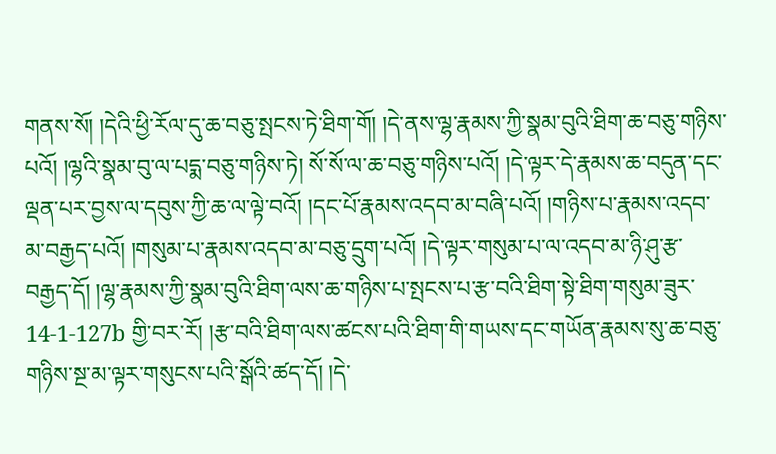གནས་སོ། །དེའི་ཕྱི་རོལ་དུ་ཆ་བཅུ་སྤངས་ཏེ་ཐིག་གོ། །དེ་ནས་ལྷ་རྣམས་ཀྱི་སྣམ་བུའི་ཐིག་ཆ་བཅུ་གཉིས་པའོ། །ལྷའི་སྣམ་བུ་ལ་པདྨ་བཅུ་གཉིས་ཏེ། སོ་སོ་ལ་ཆ་བཅུ་གཉིས་པའོ། །དེ་ལྟར་དེ་རྣམས་ཆ་བདུན་དང་ ལྡན་པར་བྱས་ལ་དབུས་ཀྱི་ཆ་ལ་ལྟེ་བའོ། །དང་པོ་རྣམས་འདབ་མ་བཞི་པའོ། །གཉིས་པ་རྣམས་འདབ་མ་བརྒྱད་པའོ། །གསུམ་པ་རྣམས་འདབ་མ་བཅུ་དྲུག་པའོ། །དེ་ལྟར་གསུམ་པ་ལ་འདབ་མ་ཉི་ཤུ་རྩ་བརྒྱད་དོ། །ལྷ་རྣམས་ཀྱི་སྣམ་བུའི་ཐིག་ལས་ཆ་གཉིས་པ་སྤངས་པ་རྩ་བའི་ཐིག་སྟེ་ཐིག་གསུམ་ཟུར་ 14-1-127b གྱི་བར་རོ། །རྩ་བའི་ཐིག་ལས་ཚངས་པའི་ཐིག་གི་གཡས་དང་གཡོན་རྣམས་སུ་ཆ་བཅུ་གཉིས་སྔ་མ་ལྟར་གསུངས་པའི་སྒོའི་ཚད་དོ། །དེ་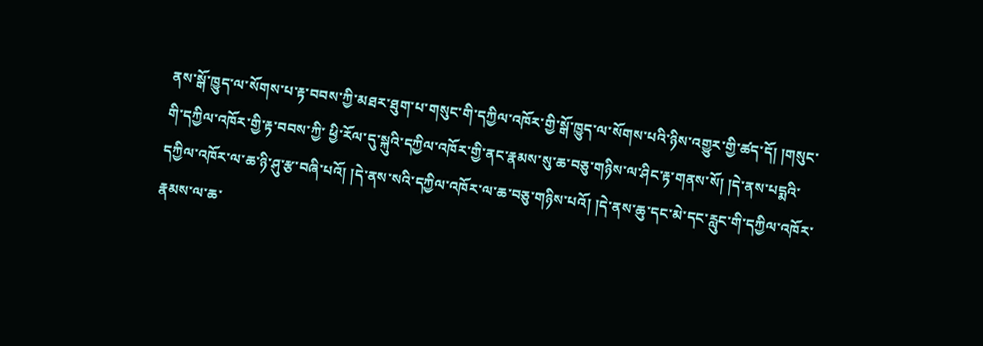ནས་སྒོ་ཁྱུད་ལ་སོགས་པ་རྟ་བབས་ཀྱི་མཐར་ཐུག་པ་གསུང་གི་དཀྱིལ་འཁོར་གྱི་སྒོ་ཁྱུད་ལ་སོགས་པའི་ཉིས་འགྱུར་གྱི་ཚད་དོ། །གསུང་གི་དཀྱིལ་འཁོར་གྱི་རྟ་བབས་ཀྱི་ ཕྱི་རོལ་དུ་སྐུའི་དཀྱིལ་འཁོར་གྱི་ནང་རྣམས་སུ་ཆ་བཅུ་གཉིས་ལ་ཤིང་རྟ་གནས་སོ། །དེ་ནས་པདྨའི་དཀྱིལ་འཁོར་ལ་ཆ་ཉི་ཤུ་རྩ་བཞི་པའོ། །དེ་ནས་སའི་དཀྱིལ་འཁོར་ལ་ཆ་བཅུ་གཉིས་པའོ། །དེ་ནས་ཆུ་དང་མེ་དང་རླུང་གི་དཀྱིལ་འཁོར་རྣམས་ལ་ཆ་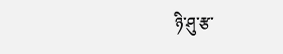ཉི་ཤུ་རྩ་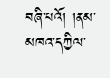བཞི་པའོ། །ནམ་མཁའ་དཀྱིལ་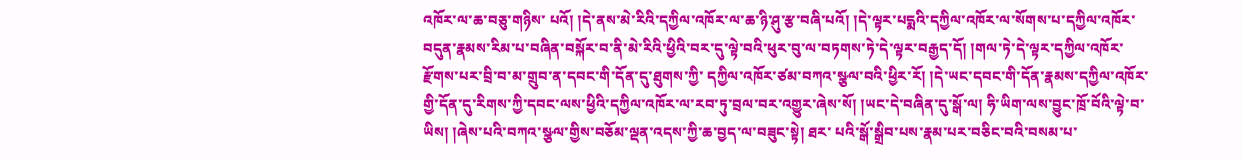འཁོར་ལ་ཆ་བཅུ་གཉིས་ པའོ། །དེ་ནས་མེ་རིའི་དཀྱིལ་འཁོར་ལ་ཆ་ཉི་ཤུ་རྩ་བཞི་པའོ། །དེ་ལྟར་པདྨའི་དཀྱིལ་འཁོར་ལ་སོགས་པ་དཀྱིལ་འཁོར་བདུན་རྣམས་རིམ་པ་བཞིན་བསྐོར་བ་ནི་མེ་རིའི་ཕྱིའི་བར་དུ་ལྟེ་བའི་ཕུར་བུ་ལ་བཏགས་ཏེ་དེ་ལྟར་བརྒྱད་དོ། །གལ་ཏེ་དེ་ལྟར་དཀྱིལ་འཁོར་རྫོགས་པར་བྲི་བ་མ་གྲུབ་ན་དབང་གི་དོན་དུ་ཐུགས་ཀྱི་ དཀྱིལ་འཁོར་ཙམ་བཀའ་སྩལ་བའི་ཕྱིར་རོ། །དེ་ཡང་དབང་གི་དོན་རྣམས་དཀྱིལ་འཁོར་གྱི་དོན་དུ་རིགས་ཀྱི་དབང་ལས་ཕྱིའི་དཀྱིལ་འཁོར་ལ་རབ་ཏུ་བྲལ་བར་འགྱུར་ཞེས་སོ། །ཡང་དེ་བཞིན་དུ་སྒོ་ལ། ཧི་ཡིག་ལས་བྱུང་ཁྲོ་བོའི་ལྟེ་བ་ཡིས། །ཞེས་པའི་བཀའ་སྩལ་གྱིས་བཅོམ་ལྡན་འདས་ཀྱི་ཆ་བྱད་ལ་བཟུང་སྟེ། ཐར་ པའི་སྒོ་སྒྲིབ་པས་རྣམ་པར་བཅིང་བའི་བསམ་པ་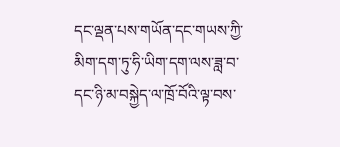དང་ལྡན་པས་གཡོན་དང་གཡས་ཀྱི་མིག་དག་ཏུ་ཧི་ཡིག་དག་ལས་ཟླ་བ་དང་ཉི་མ་བསྐྱེད་ལ་ཁྲོ་བོའི་ལྟ་བས་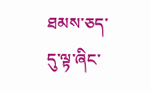ཐམས་ཅད་དུ་ལྟ་ཞིང་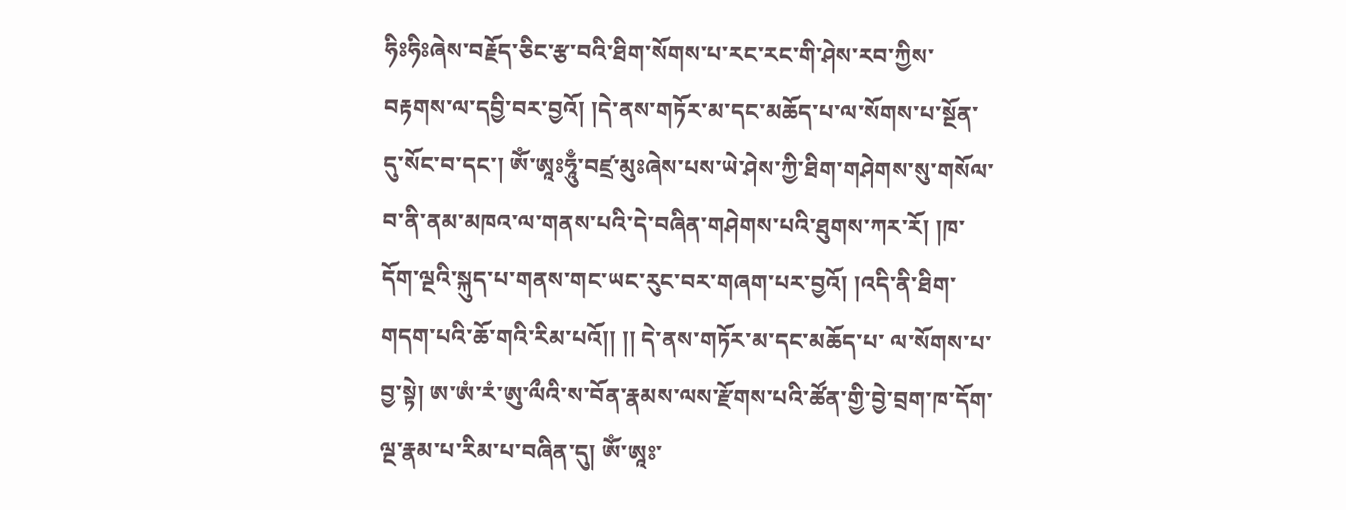ཧིཿཧིཿཞེས་བརྗོད་ཅིང་རྩ་བའི་ཐིག་སོགས་པ་རང་རང་གི་ཤེས་རབ་ཀྱིས་བརྟགས་ལ་དབྱི་བར་བྱའོ། །དེ་ནས་གཏོར་མ་དང་མཆོད་པ་ལ་སོགས་པ་སྔོན་ དུ་སོང་བ་དང་། ཨོཾ་ཨཱཿཧཱུྃ་བཛྲ་མུཿཞེས་པས་ཡེ་ཤེས་ཀྱི་ཐིག་གཤེགས་སུ་གསོལ་བ་ནི་ནམ་མཁའ་ལ་གནས་པའི་དེ་བཞིན་གཤེགས་པའི་ཐུགས་ཀར་རོ། །ཁ་དོག་ལྔའི་སྐུད་པ་གནས་གང་ཡང་རུང་བར་གཞག་པར་བྱའོ། །འདི་ནི་ཐིག་གདག་པའི་ཆོ་གའི་རིམ་པའོ།། །། དེ་ནས་གཏོར་མ་དང་མཆོད་པ་ ལ་སོགས་པ་བྱ་སྟེ། ཨ་ཨཾ་རཾ་ཨུ་ལྀའི་ས་བོན་རྣམས་ལས་རྫོགས་པའི་ཚོན་གྱི་བྱེ་བྲག་ཁ་དོག་ལྔ་རྣམ་པ་རིམ་པ་བཞིན་དུ། ཨོཾ་ཨཱཿ་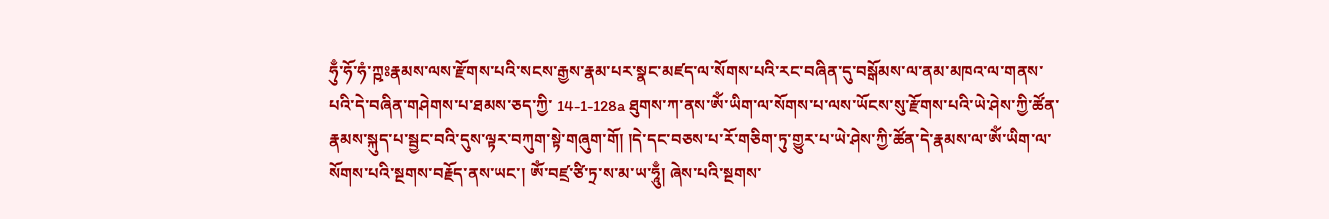ཧུྃ་ཧོ་ཧཾ་ཀྵཿརྣམས་ལས་རྫོགས་པའི་སངས་རྒྱས་རྣམ་པར་སྣང་མཛད་ལ་སོགས་པའི་རང་བཞིན་དུ་བསྒོམས་ལ་ནམ་མཁའ་ལ་གནས་པའི་དེ་བཞིན་གཤེགས་པ་ཐམས་ཅད་ཀྱི་ 14-1-128a ཐུགས་ཀ་ནས་ཨོཾ་ཡིག་ལ་སོགས་པ་ལས་ཡོངས་སུ་རྫོགས་པའི་ཡེ་ཤེས་ཀྱི་ཚོན་རྣམས་སྐུད་པ་སྦྱང་བའི་དུས་ལྟར་བཀུག་སྟེ་གཞུག་གོ། །དེ་དང་བཅས་པ་རོ་གཅིག་ཏུ་གྱུར་པ་ཡེ་ཤེས་ཀྱི་ཚོན་དེ་རྣམས་ལ་ཨོཾ་ཡིག་ལ་སོགས་པའི་སྔགས་བརྗོད་ནས་ཡང་། ཨོཾ་བཛྲ་ཙི་ཏྲ་ས་མ་ཡ་ཧཱུྃ། ཞེས་པའི་སྔགས་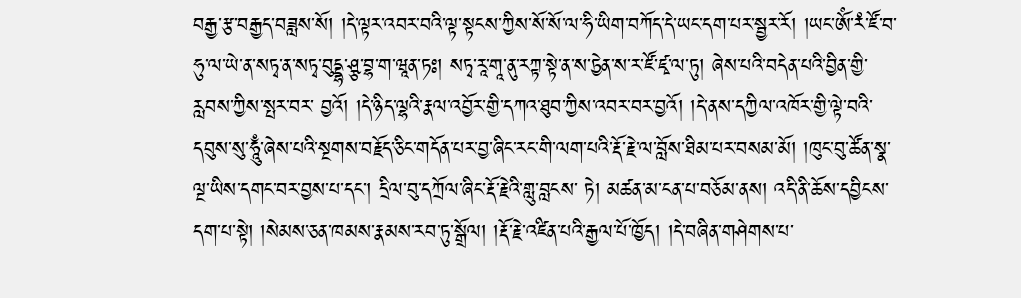བརྒྱ་རྩ་བརྒྱད་བཟླས་སོ། །དེ་ལྟར་འབར་བའི་ལྟ་སྟངས་ཀྱིས་སོ་སོ་ལ་ཧི་ཡིག་བཀོད་དེ་ཡང་དག་པར་སྦྱར་རོ། །ཡང་ཨོཾ་རཾ་ཛོ་བ་ཧུ་ལ་ཡེ་ན་སཏྭ་ན་སཏྭ་བུདྡྷ་ཤྩ་བྷ་ག་ཝཱན་ཏཿ། སཏྭ་རཱ་གཱ་ནུ་རཀྟ་སྟེ་ན་ས་ཏྱེན་ས་ར་ཛོ་ཛྭ་ལ་ཏུ། ཞེས་པའི་བདེན་པའི་བྱིན་གྱི་རླབས་ཀྱིས་སྤར་བར་ བྱའོ། །དེ་ཉིད་ལྷའི་རྣལ་འབྱོར་གྱི་དཀའ་ཐུབ་ཀྱིས་འབར་བར་བྱའོ། །དེ་ནས་དཀྱིལ་འཁོར་གྱི་ལྟེ་བའི་དབུས་སུ་ཧཱུྃ་ཞེས་པའི་སྔགས་བརྗོད་ཅིང་གདོན་པར་བྱ་ཞིང་རང་གི་ལག་པའི་རྡོ་རྗེ་ལ་བློས་ཐིམ་པར་བསམ་མོ། །ཁུང་བུ་ཚོན་སྣ་ལྔ་ཡིས་དགང་བར་བྱས་པ་དང་། དྲིལ་བུ་དཀྲོལ་ཞིང་རྡོ་རྗེའི་གླུ་བླངས་ ཏེ། མཚན་མ་ངན་པ་བཅོམ་ནས། འདི་ནི་ཆོས་དབྱིངས་དག་པ་སྟེ། །སེམས་ཅན་ཁམས་རྣམས་རབ་ཏུ་སྒྲོལ། །རྡོ་རྗེ་འཛིན་པའི་རྒྱལ་པོ་ཁྱོད། །དེ་བཞིན་གཤེགས་པ་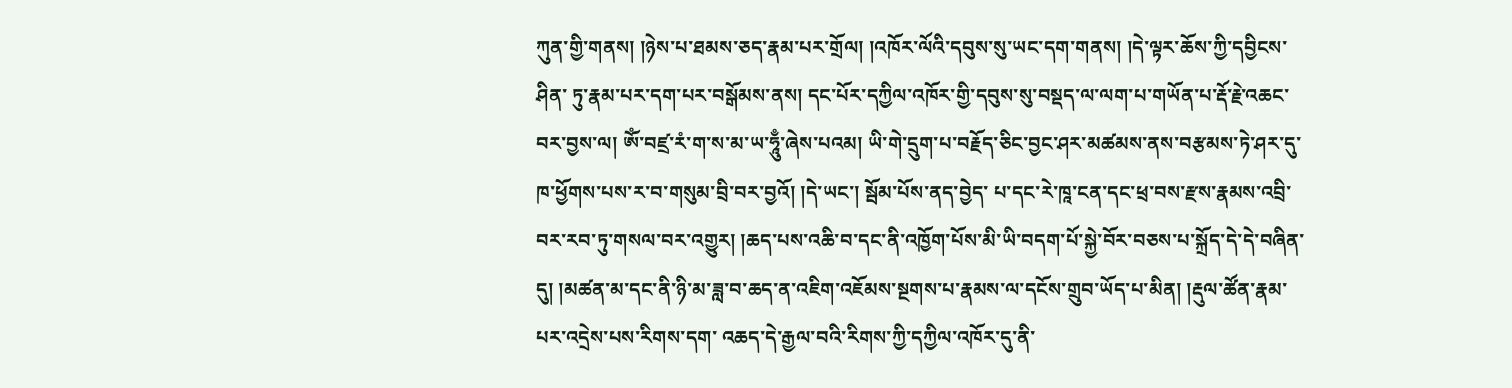ཀུན་གྱི་གནས། །ཉེས་པ་ཐམས་ཅད་རྣམ་པར་གྲོལ། །འཁོར་ལོའི་དབུས་སུ་ཡང་དག་གནས། །དེ་ལྟར་ཆོས་ཀྱི་དབྱིངས་ཤིན་ ཏུ་རྣམ་པར་དག་པར་བསྒོམས་ནས། དང་པོར་དཀྱིལ་འཁོར་གྱི་དབུས་སུ་བསྡད་ལ་ལག་པ་གཡོན་པ་རྡོ་རྗེ་འཆང་བར་བྱས་ལ། ཨོཾ་བཛྲ་རཾ་ག་ས་མ་ཡ་ཧཱུྃ་ཞེས་པའམ། ཡི་གེ་དྲུག་པ་བརྗོད་ཅིང་བྱང་ཤར་མཚམས་ནས་བརྩམས་ཏེ་ཤར་དུ་ཁ་ཕྱོགས་པས་ར་བ་གསུམ་བྲི་བར་བྱའོ། །དེ་ཡང་། སྦོམ་པོས་ནད་བྱེད་ པ་དང་རེ་ཁཱ་ངན་དང་ཕྲ་བས་རྫས་རྣམས་འབྲི་བར་རབ་ཏུ་གསལ་བར་འགྱུར། །ཆད་པས་འཆི་བ་དང་ནི་འཁྱོག་པོས་མི་ཡི་བདག་པོ་སྐྱེ་བོར་བཅས་པ་སྐྲོད་དེ་དེ་བཞིན་དུ། །མཚན་མ་དང་ནི་ཉི་མ་ཟླ་བ་ཆད་ན་འཇིག་འཇོམས་སྔགས་པ་རྣམས་ལ་དངོས་གྲུབ་ཡོད་པ་མིན། །རྡུལ་ཚོན་རྣམ་པར་འདྲེས་པས་རིགས་དག་ འཆད་དེ་རྒྱལ་བའི་རིགས་ཀྱི་དཀྱིལ་འཁོར་དུ་ནི་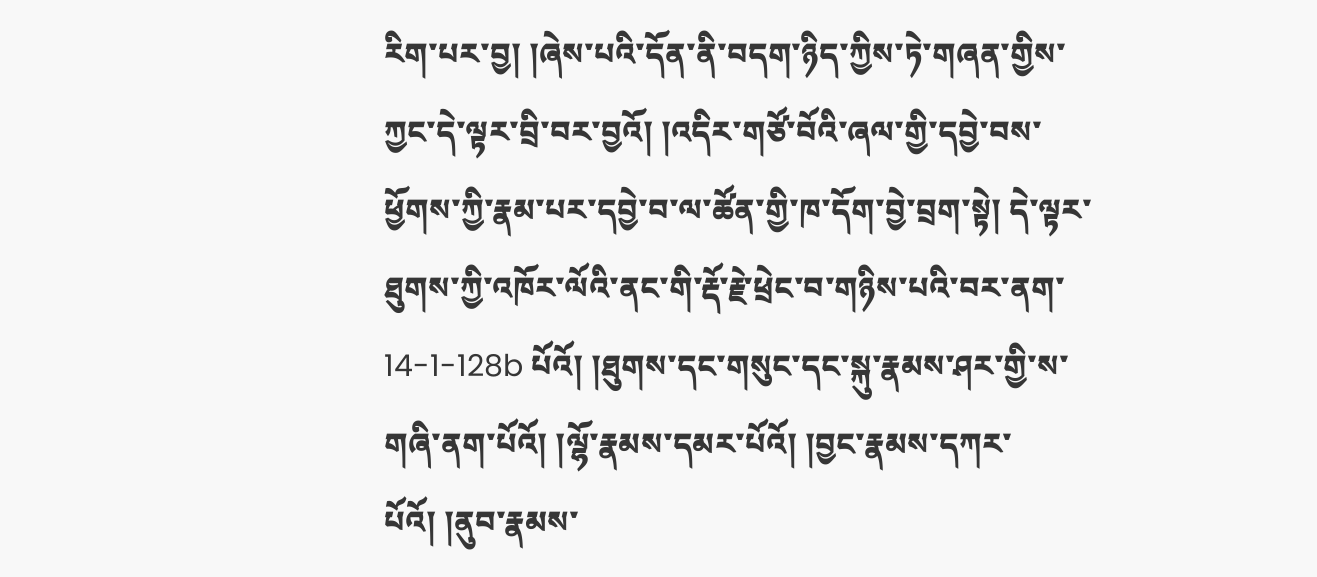རིག་པར་བྱ། །ཞེས་པའི་དོན་ནི་བདག་ཉིད་ཀྱིས་ཏེ་གཞན་གྱིས་ཀྱང་དེ་ལྟར་བྲི་བར་བྱའོ། །འདིར་གཙོ་བོའི་ཞལ་གྱི་དབྱེ་བས་ཕྱོགས་ཀྱི་རྣམ་པར་དབྱེ་བ་ལ་ཚོན་གྱི་ཁ་དོག་བྱེ་བྲག་སྟེ། དེ་ལྟར་ཐུགས་ཀྱི་འཁོར་ལོའི་ནང་གི་རྡོ་རྗེ་ཕྲེང་བ་གཉིས་པའི་བར་ནག་ 14-1-128b པོའོ། །ཐུགས་དང་གསུང་དང་སྐུ་རྣམས་ཤར་གྱི་ས་གཞི་ནག་པོའོ། །ལྷོ་རྣམས་དམར་པོའོ། །བྱང་རྣམས་དཀར་པོའོ། །ནུབ་རྣམས་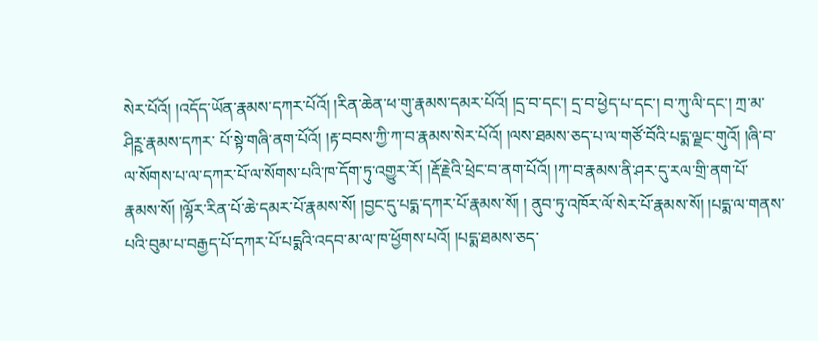སེར་པོའོ། །འདོད་ཡོན་རྣམས་དཀར་པོའོ། །རིན་ཆེན་ཕ་གུ་རྣམས་དམར་པོའོ། །དྲ་བ་དང་། དྲ་བ་ཕྱེད་པ་དང་། བ་ཀུ་ལི་དང་། ཀྲ་མ་ཤིཪྵ་རྣམས་དཀར་ པོ་སྟེ་གཞི་ནག་པོའོ། །རྟ་བབས་ཀྱི་ཀ་བ་རྣམས་སེར་པོའོ། །ལས་ཐམས་ཅད་པ་ལ་གཙོ་བོའི་པདྨ་ལྗང་གུའོ། །ཞི་བ་ལ་སོགས་པ་ལ་དཀར་པོ་ལ་སོགས་པའི་ཁ་དོག་ཏུ་འགྱུར་རོ། །རྡོ་རྗེའི་ཕྲེང་བ་ནག་པོའོ། །ཀ་བ་རྣམས་ནི་ཤར་དུ་རལ་གྲི་ནག་པོ་རྣམས་སོ། །ལྷོར་རིན་པོ་ཆེ་དམར་པོ་རྣམས་སོ། །བྱང་དུ་པདྨ་དཀར་པོ་རྣམས་སོ། ། ནུབ་ཏུ་འཁོར་ལོ་སེར་པོ་རྣམས་སོ། །པདྨ་ལ་གནས་པའི་བུམ་པ་བརྒྱད་པོ་དཀར་པོ་པདྨའི་འདབ་མ་ལ་ཁ་ཕྱོགས་པའོ། །པདྨ་ཐམས་ཅད་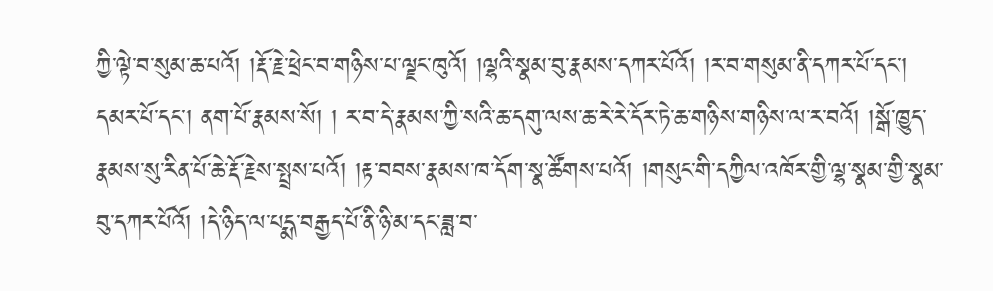ཀྱི་ལྟེ་བ་སུམ་ཆ་པའོ། །རྡོ་རྗེ་ཕྲེང་བ་གཉིས་པ་ལྗང་ཁུའོ། །ལྷའི་སྣམ་བུ་རྣམས་དཀར་པོའོ། །ར་བ་གསུམ་ནི་དཀར་པོ་དང་། དམར་པོ་དང་། ནག་པོ་རྣམས་སོ། ། ར་བ་དེ་རྣམས་ཀྱི་སའི་ཆ་དགུ་ལས་ཆ་རེ་རེ་དོར་ཏེ་ཆ་གཉིས་གཉིས་ལ་ར་བའོ། །སྒོ་ཁྱུད་རྣམས་སུ་རིན་པོ་ཆེ་རྡོ་རྗེས་སྤྲས་པའོ། །རྟ་བབས་རྣམས་ཁ་དོག་སྣ་ཚོགས་པའོ། །གསུང་གི་དཀྱིལ་འཁོར་གྱི་ལྷ་སྣམ་གྱི་སྣམ་བུ་དཀར་པོའོ། །དེ་ཉིད་ལ་པདྨ་བརྒྱད་པོ་ནི་ཉི་མ་དང་ཟླ་བ་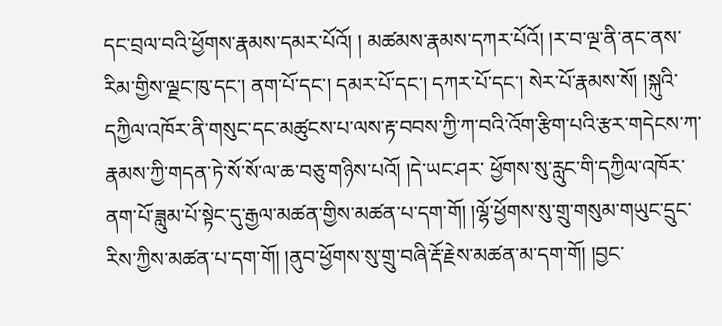དང་བྲལ་བའི་ཕྱོགས་རྣམས་དམར་པོའོ། ། མཚམས་རྣམས་དཀར་པོའོ། །ར་བ་ལྔ་ནི་ནང་ནས་རིམ་གྱིས་ལྗང་ཁུ་དང་། ནག་པོ་དང་། དམར་པོ་དང་། དཀར་པོ་དང་། སེར་པོ་རྣམས་སོ། །སྐུའི་དཀྱིལ་འཁོར་ནི་གསུང་དང་མཚུངས་པ་ལས་རྟ་བབས་ཀྱི་ཀ་བའི་འོག་རྩིག་པའི་རྩར་གདེངས་ཀ་རྣམས་ཀྱི་གདན་ཏེ་སོ་སོ་ལ་ཆ་བཅུ་གཉིས་པའོ། །དེ་ཡང་ཤར་ ཕྱོགས་སུ་རླུང་གི་དཀྱིལ་འཁོར་ནག་པོ་ཟླུམ་པོ་སྟེང་དུ་རྒྱལ་མཚན་གྱིས་མཚན་པ་དག་གོ། །ལྷོ་ཕྱོགས་སུ་གྲུ་གསུམ་གཡུང་དྲུང་རིས་ཀྱིས་མཚན་པ་དག་གོ། །ནུབ་ཕྱོགས་སུ་གྲུ་བཞི་རྡོ་རྗེས་མཚན་མ་དག་གོ། །བྱང་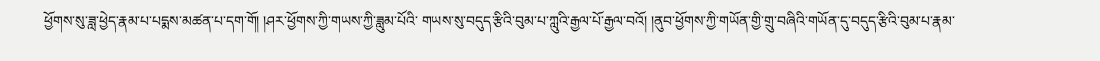ཕྱོགས་སུ་ཟླ་ཕྱེད་རྣམ་པ་པདྨས་མཚན་པ་དག་གོ། །ཤར་ཕྱོགས་ཀྱི་གཡས་ཀྱི་ཟླུམ་པོའི་ གཡས་སུ་བདུད་རྩིའི་བུམ་པ་ཀླུའི་རྒྱལ་པོ་རྒྱལ་བའོ། །ནུབ་ཕྱོགས་ཀྱི་གཡོན་གྱི་གྲུ་བཞིའི་གཡོན་དུ་བདུད་རྩིའི་བུམ་པ་རྣམ་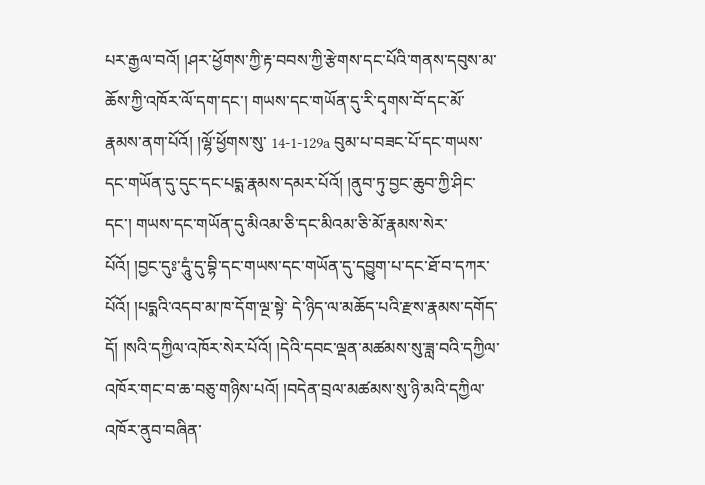པར་རྒྱལ་བའོ། །ཤར་ཕྱོགས་ཀྱི་རྟ་བབས་ཀྱི་རྩེགས་དང་པོའི་གནས་དབུས་མ་ཆོས་ཀྱི་འཁོར་ལོ་དག་དང་། གཡས་དང་གཡོན་དུ་རི་དྭགས་བོ་དང་མོ་རྣམས་ནག་པོའོ། །ལྷོ་ཕྱོགས་སུ་ 14-1-129a བུམ་པ་བཟང་པོ་དང་གཡས་དང་གཡོན་དུ་དུང་དང་པདྨ་རྣམས་དམར་པོའོ། །ནུབ་ཏུ་བྱང་ཆུབ་ཀྱི་ཤིང་དང་། གཡས་དང་གཡོན་དུ་མིའམ་ཅི་དང་མིའམ་ཅི་མོ་རྣམས་སེར་པོའོ། །བྱང་དུཿ་དཱུཾ་དུ་བྷི་དང་གཡས་དང་གཡོན་དུ་དབྱུག་པ་དང་ཐོ་བ་དཀར་པོའོ། །པདྨའི་འདབ་མ་ཁ་དོག་ལྔ་སྟེ་ དེ་ཉིད་ལ་མཆོད་པའི་རྫས་རྣམས་དགོད་དོ། །སའི་དཀྱིལ་འཁོར་སེར་པོའོ། །དེའི་དབང་ལྡན་མཚམས་སུ་ཟླ་བའི་དཀྱིལ་འཁོར་གང་བ་ཆ་བཅུ་གཉིས་པའོ། །བདེན་བྲལ་མཚམས་སུ་ཉི་མའི་དཀྱིལ་འཁོར་ནུབ་བཞིན་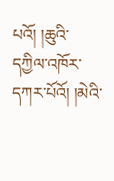པའོ། །ཆུའི་དཀྱིལ་འཁོར་དཀར་པོའོ། །མེའི་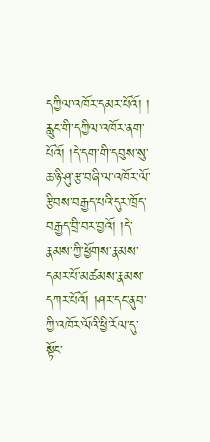དཀྱིལ་འཁོར་དམར་པོའོ། ། རླུང་གི་དཀྱིལ་འཁོར་ནག་པོའོ། །དེ་དག་གི་དབུས་སུ་ཆ་ཉི་ཤུ་རྩ་བཞི་ལ་འཁོར་ལོ་རྩིབས་བརྒྱད་པའི་དུར་ཁྲོད་བརྒྱད་བྲི་བར་བྱའོ། །དེ་རྣམས་ཀྱི་ཕྱོགས་རྣམས་དམར་པོ་མཚམས་རྣམས་དཀར་པོའོ། །ཤར་དང་ནུབ་ཀྱི་འཁོར་ལོའི་ཕྱི་རོལ་དུ་སྟོང་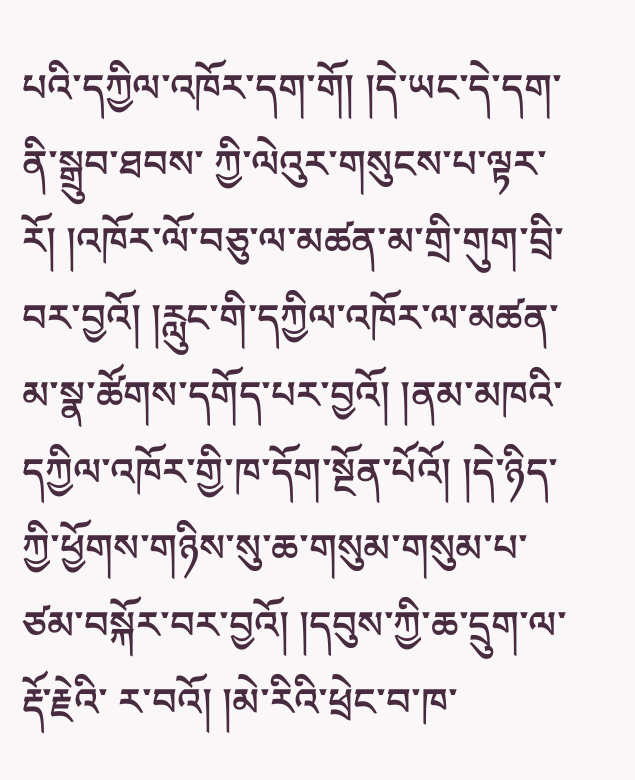པའི་དཀྱིལ་འཁོར་དག་གོ། །དེ་ཡང་དེ་དག་ནི་སྒྲུབ་ཐབས་ ཀྱི་ལེའུར་གསུངས་པ་ལྟར་རོ། །འཁོར་ལོ་བཅུ་ལ་མཚན་མ་གྲི་གུག་བྲི་བར་བྱའོ། །རླུང་གི་དཀྱིལ་འཁོར་ལ་མཚན་མ་སྣ་ཚོགས་དགོད་པར་བྱའོ། །ནམ་མཁའི་དཀྱིལ་འཁོར་གྱི་ཁ་དོག་སྔོན་པོའོ། །དེ་ཉིད་ཀྱི་ཕྱོགས་གཉིས་སུ་ཆ་གསུམ་གསུམ་པ་ཙམ་བསྐོར་བར་བྱའོ། །དབུས་ཀྱི་ཆ་དྲུག་ལ་རྡོ་རྗེའི་ ར་བའོ། །མེ་རིའི་ཕྲེང་བ་ཁ་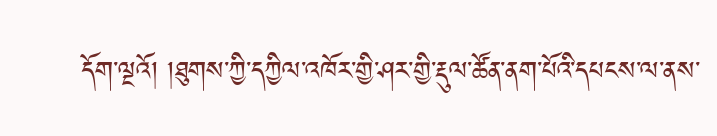དོག་ལྔའོ། །ཐུགས་ཀྱི་དཀྱིལ་འཁོར་གྱི་ཤར་གྱི་རྡུལ་ཚོན་ནག་པོའི་དཔངས་ལ་ནས་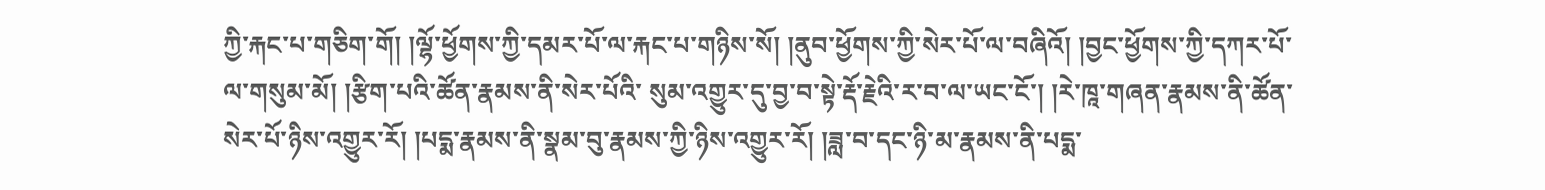ཀྱི་རྐང་པ་གཅིག་གོ། །ལྷོ་ཕྱོགས་ཀྱི་དམར་པོ་ལ་རྐང་པ་གཉིས་སོ། །ནུབ་ཕྱོགས་ཀྱི་སེར་པོ་ལ་བཞིའོ། །བྱང་ཕྱོགས་ཀྱི་དཀར་པོ་ལ་གསུམ་མོ། །རྩིག་པའི་ཚོན་རྣམས་ནི་སེར་པོའི་ སུམ་འགྱུར་དུ་བྱ་བ་སྟེ་རྡོ་རྗེའི་ར་བ་ལ་ཡང་ངོ་། །རེ་ཁཱ་གཞན་རྣམས་ནི་ཚོན་སེར་པོ་ཉིས་འགྱུར་རོ། །པདྨ་རྣམས་ནི་སྣམ་བུ་རྣམས་ཀྱི་ཉིས་འགྱུར་རོ། །ཟླ་བ་དང་ཉི་མ་རྣམས་ནི་པདྨ་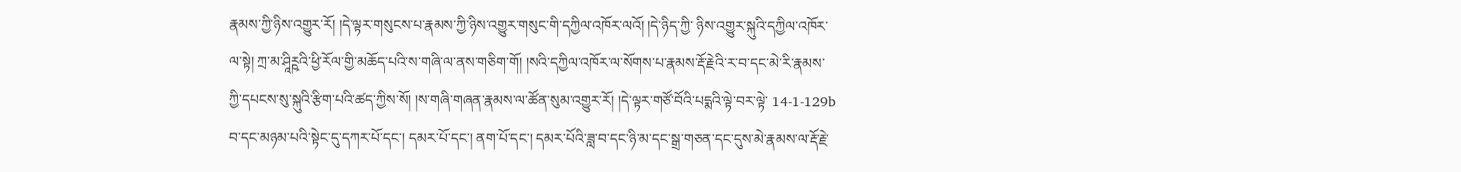རྣམས་ཀྱི་ཉིས་འགྱུར་རོ། །དེ་ལྟར་གསུངས་པ་རྣམས་ཀྱི་ཉིས་འགྱུར་གསུང་གི་དཀྱིལ་འཁོར་ལའོ། །དེ་ཉིད་ཀྱི་ ཉིས་འགྱུར་སྐུའི་དཀྱིལ་འཁོར་ལ་སྟེ། ཀྲ་མ་ཤཱིཪྵའི་ཕྱི་རོལ་གྱི་མཆོད་པའི་ས་གཞི་ལ་ནས་གཅིག་གོ། །སའི་དཀྱིལ་འཁོར་ལ་སོགས་པ་རྣམས་རྡོ་རྗེའི་ར་བ་དང་མེ་རི་རྣམས་ཀྱི་དཔངས་སུ་སྐུའི་རྩིག་པའི་ཚད་ཀྱིས་སོ། །ས་གཞི་གཞན་རྣམས་ལ་ཚོན་སུམ་འགྱུར་རོ། །དེ་ལྟར་གཙོ་བོའི་པདྨའི་ལྟེ་བར་ལྟེ་ 14-1-129b བ་དང་མཉམ་པའི་སྟེང་དུ་དཀར་པོ་དང་། དམར་པོ་དང་། ནག་པོ་དང་། དམར་པོའི་ཟླ་བ་དང་ཉི་མ་དང་སྒྲ་གཅན་དང་དུས་མེ་རྣམས་ལ་རྡོ་རྗེ་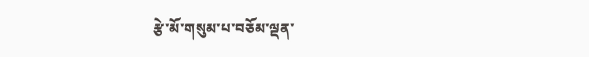རྩེ་མོ་གསུམ་པ་བཅོམ་ལྡན་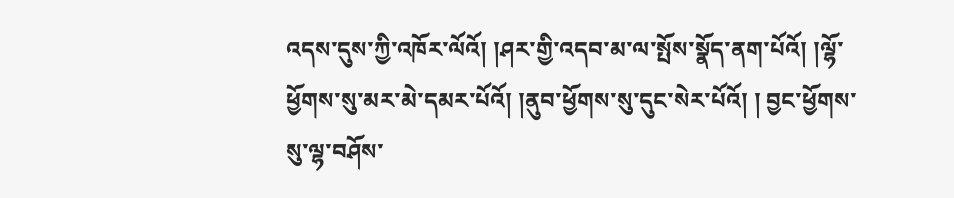འདས་དུས་ཀྱི་འཁོར་ལོའོ། །ཤར་གྱི་འདབ་མ་ལ་སྤོས་སྣོད་ནག་པོའོ། །ལྷོ་ཕྱོགས་སུ་མར་མེ་དམར་པོའོ། །ནུབ་ཕྱོགས་སུ་དུང་སེར་པོའོ། ། བྱང་ཕྱོགས་སུ་ལྷ་བཤོས་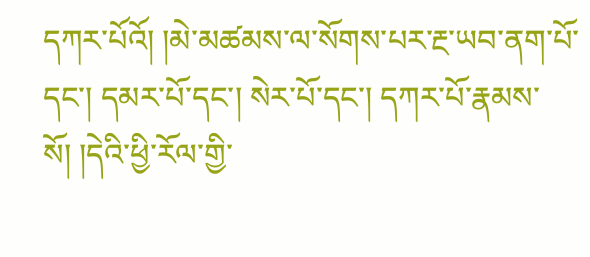དཀར་པོའོ། །མེ་མཚམས་ལ་སོགས་པར་རྔ་ཡབ་ནག་པོ་དང་། དམར་པོ་དང་། སེར་པོ་དང་། དཀར་པོ་རྣམས་སོ། །དེའི་ཕྱི་རོལ་གྱི་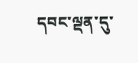དབང་ལྡན་དུ་